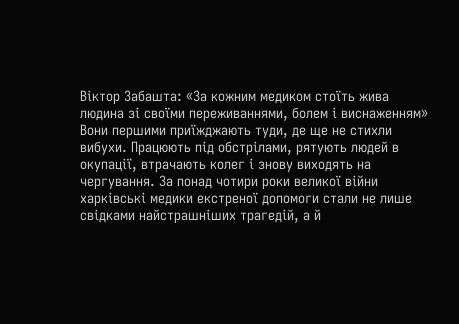Віктор Забашта: «За кожним медиком стоїть жива людина зі своїми переживаннями, болем і виснаженням»
Вони першими приїжджають туди, де ще не стихли вибухи. Працюють під обстрілами, рятують людей в окупації, втрачають колег і знову виходять на чергування. За понад чотири роки великої війни харківські медики екстреної допомоги стали не лише свідками найстрашніших трагедій, а й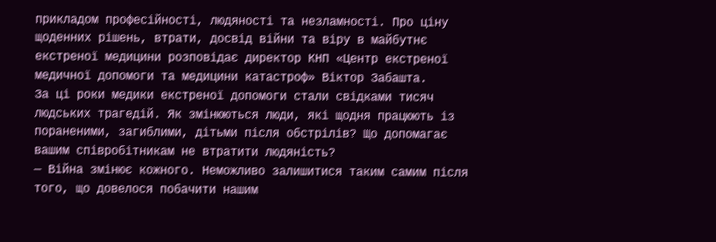прикладом професійності, людяності та незламності. Про ціну щоденних рішень, втрати, досвід війни та віру в майбутнє екстреної медицини розповідає директор КНП «Центр екстреної медичної допомоги та медицини катастроф» Віктор Забашта.
За ці роки медики екстреної допомоги стали свідками тисяч людських трагедій. Як змінюються люди, які щодня працюють із пораненими, загиблими, дітьми після обстрілів? Що допомагає вашим співробітникам не втратити людяність?
— Війна змінює кожного. Неможливо залишитися таким самим після того, що довелося побачити нашим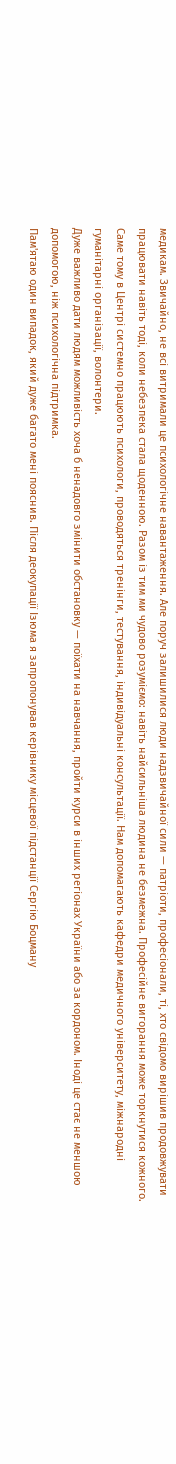медикам. Звичайно, не всі витримали це психологічне навантаження. Але поруч залишилися люди надзвичайної сили — патріоти, професіонали, ті, хто свідомо вирішив продовжувати працювати навіть тоді, коли небезпека стала щоденною. Разом із тим ми чудово розуміємо: навіть найсильніша людина не безмежна. Професійне вигорання може торкнутися кожного. Саме тому в Центрі системно працюють психологи, проводяться тренінги, тестування, індивідуальні консультації. Нам допомагають кафедри медичного університету, міжнародні гуманітарні організації, волонтери.
Дуже важливо дати людям можливість хоча б ненадовго змінити обстановку — поїхати на навчання, пройти курси в інших регіонах України або за кордоном. Іноді це стає не меншою допомогою, ніж психологічна підтримка.
Пам'ятаю один випадок, який дуже багато мені пояснив. Після деокупації Ізюма я запропонував керівнику місцевої підстанції Сергію Боцману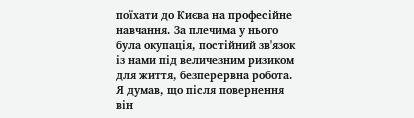поїхати до Києва на професійне навчання. За плечима у нього була окупація, постійний зв'язок із нами під величезним ризиком для життя, безперервна робота. Я думав, що після повернення він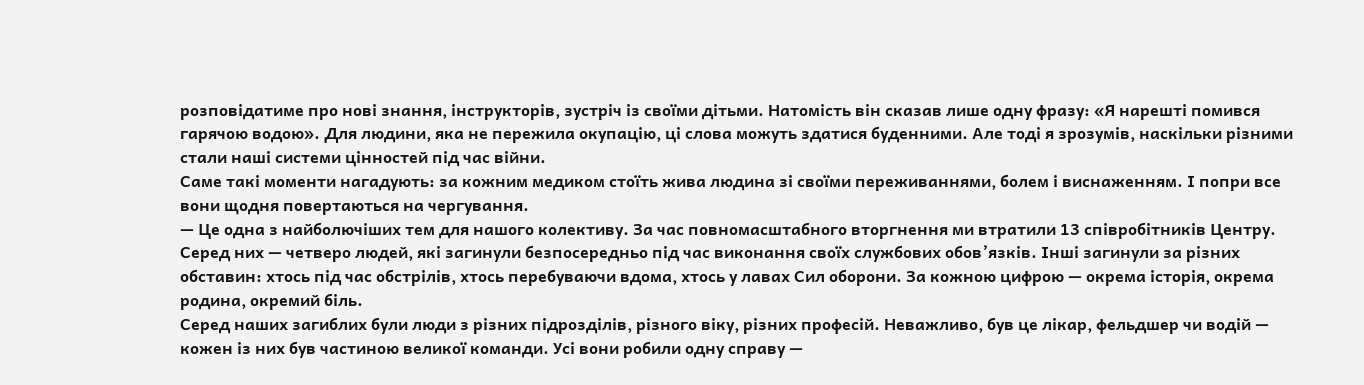розповідатиме про нові знання, інструкторів, зустріч із своїми дітьми. Натомість він сказав лише одну фразу: «Я нарешті помився гарячою водою». Для людини, яка не пережила окупацію, ці слова можуть здатися буденними. Але тоді я зрозумів, наскільки різними стали наші системи цінностей під час війни.
Саме такі моменти нагадують: за кожним медиком стоїть жива людина зі своїми переживаннями, болем і виснаженням. І попри все вони щодня повертаються на чергування.
— Це одна з найболючіших тем для нашого колективу. За час повномасштабного вторгнення ми втратили 13 співробітників Центру. Серед них — четверо людей, які загинули безпосередньо під час виконання своїх службових обов’язків. Інші загинули за різних обставин: хтось під час обстрілів, хтось перебуваючи вдома, хтось у лавах Сил оборони. За кожною цифрою — окрема історія, окрема родина, окремий біль.
Серед наших загиблих були люди з різних підрозділів, різного віку, різних професій. Неважливо, був це лікар, фельдшер чи водій — кожен із них був частиною великої команди. Усі вони робили одну справу —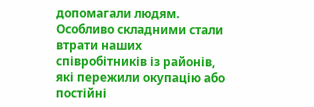допомагали людям. Особливо складними стали втрати наших співробітників із районів, які пережили окупацію або постійні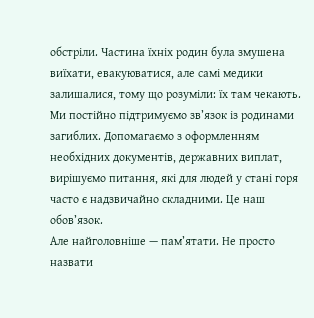обстріли. Частина їхніх родин була змушена виїхати, евакуюватися, але самі медики залишалися, тому що розуміли: їх там чекають.
Ми постійно підтримуємо зв’язок із родинами загиблих. Допомагаємо з оформленням необхідних документів, державних виплат, вирішуємо питання, які для людей у стані горя часто є надзвичайно складними. Це наш обов’язок.
Але найголовніше — пам’ятати. Не просто назвати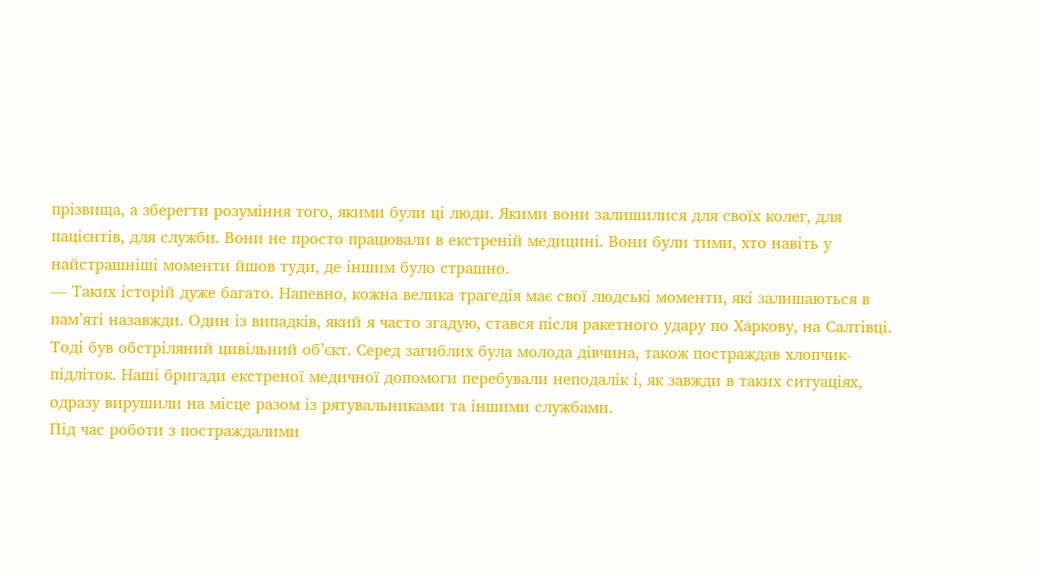прізвища, а зберегти розуміння того, якими були ці люди. Якими вони залишилися для своїх колег, для пацієнтів, для служби. Вони не просто працювали в екстреній медицині. Вони були тими, хто навіть у найстрашніші моменти йшов туди, де іншим було страшно.
— Таких історій дуже багато. Напевно, кожна велика трагедія має свої людські моменти, які залишаються в пам’яті назавжди. Один із випадків, який я часто згадую, стався після ракетного удару по Харкову, на Салтівці. Тоді був обстріляний цивільний об’єкт. Серед загиблих була молода дівчина, також постраждав хлопчик-підліток. Наші бригади екстреної медичної допомоги перебували неподалік і, як завжди в таких ситуаціях, одразу вирушили на місце разом із рятувальниками та іншими службами.
Під час роботи з постраждалими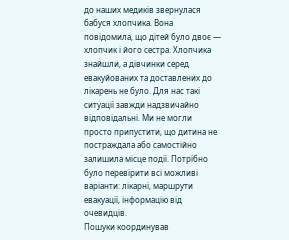до наших медиків звернулася бабуся хлопчика. Вона повідомила, що дітей було двоє — хлопчик і його сестра. Хлопчика знайшли, а дівчинки серед евакуйованих та доставлених до лікарень не було. Для нас такі ситуації завжди надзвичайно відповідальні. Ми не могли просто припустити, що дитина не постраждала або самостійно залишила місце події. Потрібно було перевірити всі можливі варіанти: лікарні, маршрути евакуації, інформацію від очевидців.
Пошуки координував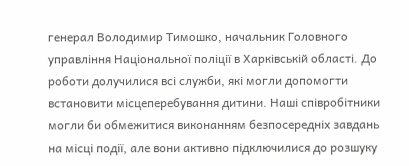генерал Володимир Тимошко, начальник Головного управління Національної поліції в Харківській області. До роботи долучилися всі служби, які могли допомогти встановити місцеперебування дитини. Наші співробітники могли би обмежитися виконанням безпосередніх завдань на місці події, але вони активно підключилися до розшуку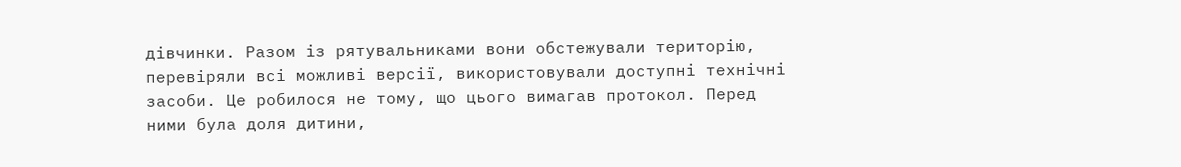дівчинки. Разом із рятувальниками вони обстежували територію, перевіряли всі можливі версії, використовували доступні технічні засоби. Це робилося не тому, що цього вимагав протокол. Перед ними була доля дитини,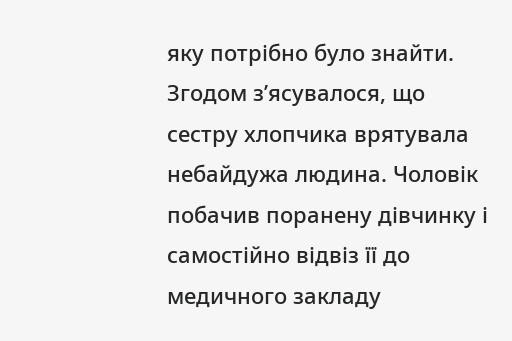яку потрібно було знайти.
Згодом з’ясувалося, що сестру хлопчика врятувала небайдужа людина. Чоловік побачив поранену дівчинку і самостійно відвіз її до медичного закладу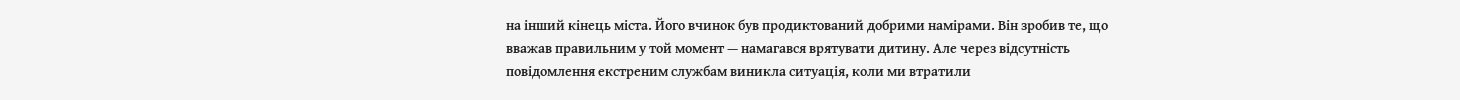на інший кінець міста. Його вчинок був продиктований добрими намірами. Він зробив те, що вважав правильним у той момент — намагався врятувати дитину. Але через відсутність повідомлення екстреним службам виникла ситуація, коли ми втратили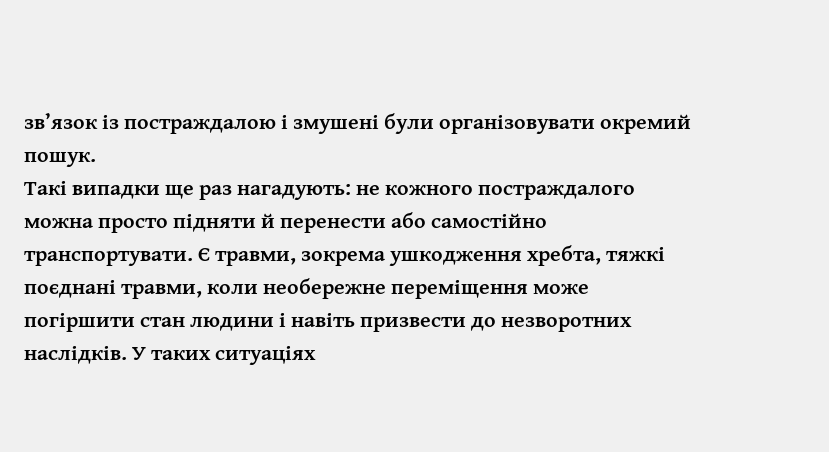зв’язок із постраждалою і змушені були організовувати окремий пошук.
Такі випадки ще раз нагадують: не кожного постраждалого можна просто підняти й перенести або самостійно транспортувати. Є травми, зокрема ушкодження хребта, тяжкі поєднані травми, коли необережне переміщення може погіршити стан людини і навіть призвести до незворотних наслідків. У таких ситуаціях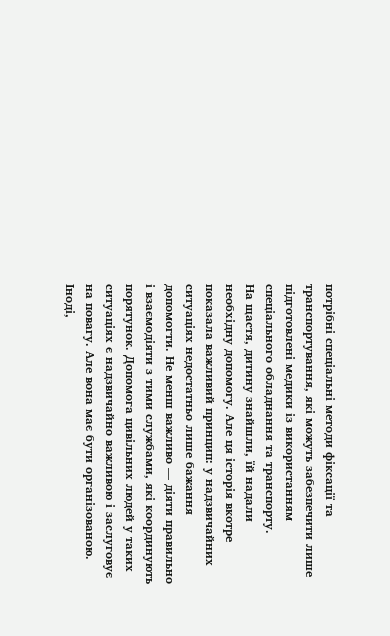потрібні спеціальні методи фіксації та транспортування, які можуть забезпечити лише підготовлені медики із використанням спеціального обладнання та транспорту.
На щастя, дитину знайшли, їй надали необхідну допомогу. Але ця історія вкотре показала важливий принцип: у надзвичайних ситуаціях недостатньо лише бажання допомогти. Не менш важливо — діяти правильно і взаємодіяти з тими службами, які координують порятунок. Допомога цивільних людей у таких ситуаціях є надзвичайно важливою і заслуговує на повагу. Але вона має бути організованою. Іноді,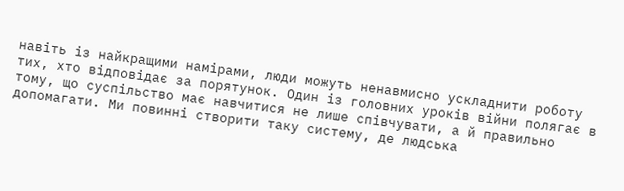навіть із найкращими намірами, люди можуть ненавмисно ускладнити роботу тих, хто відповідає за порятунок. Один із головних уроків війни полягає в тому, що суспільство має навчитися не лише співчувати, а й правильно допомагати. Ми повинні створити таку систему, де людська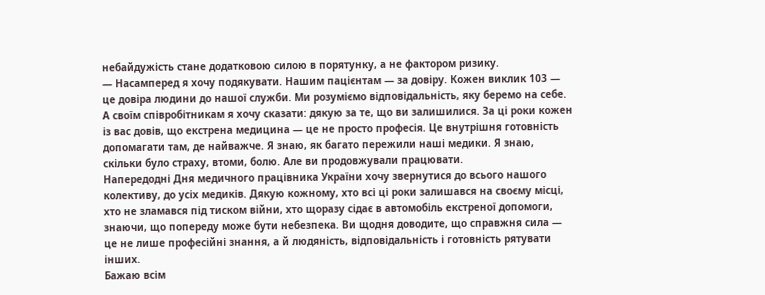небайдужість стане додатковою силою в порятунку, а не фактором ризику.
— Насамперед я хочу подякувати. Нашим пацієнтам — за довіру. Кожен виклик 103 — це довіра людини до нашої служби. Ми розуміємо відповідальність, яку беремо на себе. А своїм співробітникам я хочу сказати: дякую за те, що ви залишилися. За ці роки кожен із вас довів, що екстрена медицина — це не просто професія. Це внутрішня готовність допомагати там, де найважче. Я знаю, як багато пережили наші медики. Я знаю, скільки було страху, втоми, болю. Але ви продовжували працювати.
Напередодні Дня медичного працівника України хочу звернутися до всього нашого колективу, до усіх медиків. Дякую кожному, хто всі ці роки залишався на своєму місці, хто не зламався під тиском війни, хто щоразу сідає в автомобіль екстреної допомоги, знаючи, що попереду може бути небезпека. Ви щодня доводите, що справжня сила — це не лише професійні знання, а й людяність, відповідальність і готовність рятувати інших.
Бажаю всім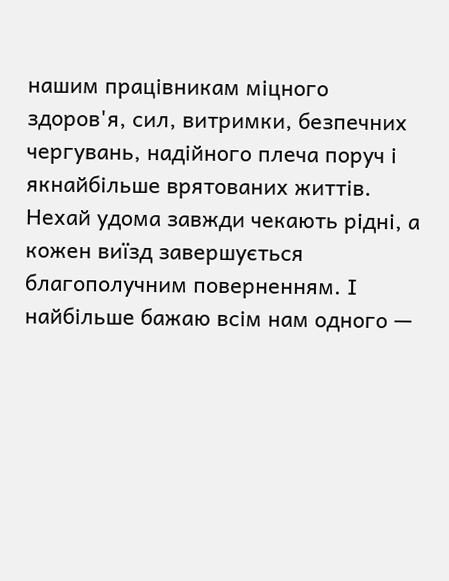нашим працівникам міцного здоров'я, сил, витримки, безпечних чергувань, надійного плеча поруч і якнайбільше врятованих життів. Нехай удома завжди чекають рідні, а кожен виїзд завершується благополучним поверненням. І найбільше бажаю всім нам одного —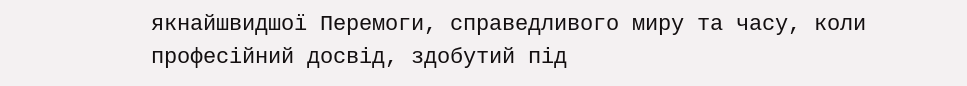якнайшвидшої Перемоги, справедливого миру та часу, коли професійний досвід, здобутий під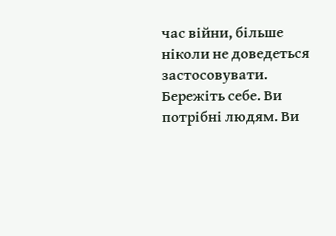час війни, більше ніколи не доведеться застосовувати. Бережіть себе. Ви потрібні людям. Ви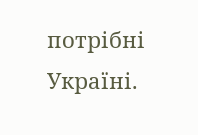потрібні Україні.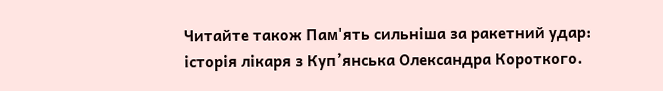Читайте також Пам'ять сильніша за ракетний удар: історія лікаря з Куп’янська Олександра Короткого.